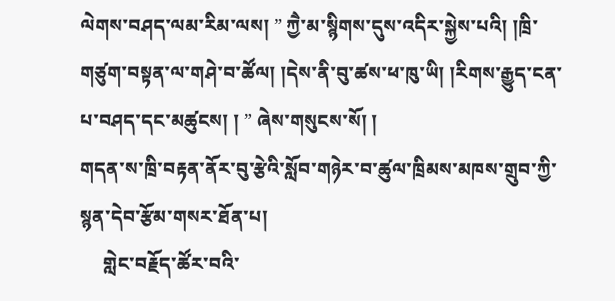ལེགས་བཤད་ལམ་རིམ་ལས། ” ཀྱཻ་མ་སྙིགས་དུས་འདིར་སྐྱེས་པའི། །ཁྲི་གཙུག་བསྟན་ལ་གཤེ་བ་ཚོལ། །དེས་ནི་བུ་ཚས་ཕ་ཁུ་ཡི། །རིགས་རྒྱུད་ངན་པ་བཤད་དང་མཚུངས། ། ” ཞེས་གསུངས་སོ། །
གདན་ས་ཁྲི་བརྟན་ནོར་བུ་རྩེའི་སློབ་གཉེར་བ་ཚུལ་ཁྲིམས་མཁས་གྲུབ་ཀྱི་སྙན་དེབ་རྩོམ་གསར་ཐོན་པ།
     གླེང་བརྗོད་ཚོར་བའི་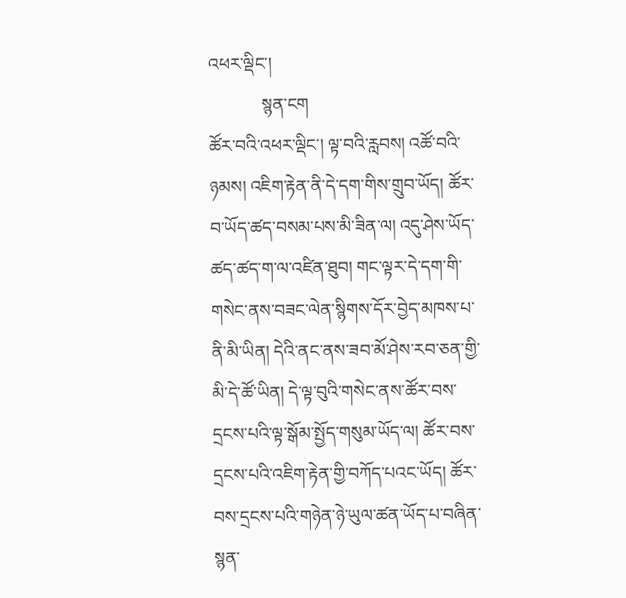འཕར་ལྡིང་།
            སྙན་ངག
ཚོར་བའི་འཕར་ལྡིང་། ལྟ་བའི་རླབས། འཚོ་བའི་ཉམས། འཇིག་རྟེན་ནི་དེ་དག་གིས་གྲུབ་ཡོད། ཚོར་བ་ཡོད་ཚད་བསམ་པས་མི་ཟིན་ལ། འདུ་ཤེས་ཡོད་ཚད་ཚད་ག་ལ་འཛིན་ཐུབ། གང་ལྟར་དེ་དག་གི་གསེང་ནས་བཟང་ལེན་སྙིགས་དོར་བྱེད་མཁས་པ་ནི་མི་ཡིན། དེའི་ནང་ནས་ཟབ་མོ་ཤེས་རབ་ཅན་གྱི་མི་དེ་ཚོ་ཡིན། དེ་ལྟ་བུའི་གསེང་ནས་ཚོར་བས་དྲངས་པའི་ལྟ་སྒོམ་སྤྱོད་གསུམ་ཡོད་ལ། ཚོར་བས་དྲངས་པའི་འཇིག་རྟེན་གྱི་བཀོད་པའང་ཡོད། ཚོར་བས་དྲངས་པའི་གཉེན་ཉེ་ཡུལ་ཚན་ཡོད་པ་བཞིན་སྙན་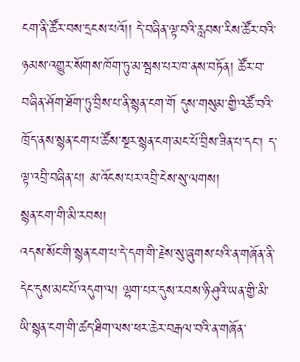ངག་ནི་ཚོར་བས་དྲངས་པའོ།། དེ་བཞིན་ལྟ་བའི་རླབས་རིས་ཚོར་བའི་ཉམས་འགྱུར་སོགས་ཁོག་ཏུ་མ་སྦས་པར་ཁ་ནས་བཏོན། ཚོར་བ་བཞིན་ཤོག་ཐོག་ཏུ་བྲིས་པ་ནི་སྙན་ངག་གོ དུས་གསུམ་གྱི་འཚོ་བའི་ཁྲོད་ནས་སྙན་ངག་པ་ཚོས་སྔར་སྙན་ངག་མང་པོ་བྲིས་ཟིན་པ་དང་། ད་ལྟ་འབྲི་བཞིན་པ། མ་འོངས་པར་འབྲི་ངེས་སུ་ལགས།
སྙན་ངག་གི་མི་རབས།
འདས་སོང་གི་སྙན་ངག་པ་དེ་དག་གི་རྗེས་སུ་ཞུགས་པའི་ན་གཞོན་ནི་དེང་དུས་མང་པོ་འདུག་ལ། ལྷག་པར་དུས་རབས་ཉི་ཤུའི་ཡན་གྱི་མི་ཡི་སྙན་ངག་གི་ཚད་ཐིག་ལས་ཕར་ཆེར་བརྒལ་བའི་ན་གཞོན་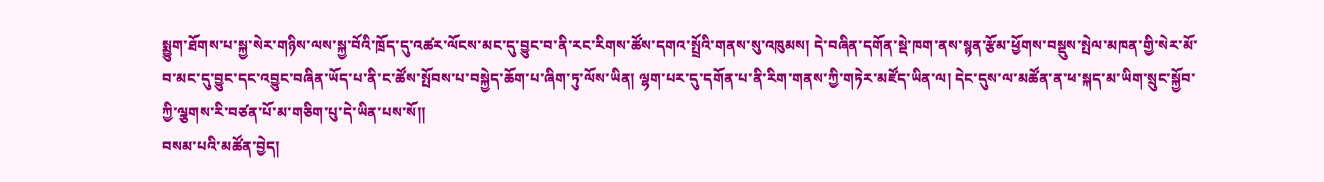སྨྱུག་ཐོགས་པ་སྐྱ་སེར་གཉིས་ལས་སྐྱ་བོའི་ཁྲོད་དུ་འཚར་ལོངས་མང་དུ་བྱུང་བ་ནི་རང་རིགས་ཚོས་དགའ་སྤྲོའི་གནས་སུ་འཁུམས། དེ་བཞིན་དགོན་སྡེ་ཁག་ནས་སྙན་རྩོམ་ཕྱོགས་བསྡུས་སྤེལ་མཁན་གྱི་སེར་མོ་བ་མང་དུ་བྱུང་དང་འབྱུང་བཞིན་ཡོད་པ་ནི་ང་ཚོས་སྤོབས་པ་བསྐྱེད་ཆོག་པ་ཞིག་ཏུ་ལོས་ཡིན། ལྷག་པར་དུ་དགོན་པ་ནི་རིག་གནས་ཀྱི་གཏེར་མཛོད་ཡིན་ལ། དེང་དུས་ལ་མཚོན་ན་ཕ་སྐད་མ་ཡིག་སྲུང་སྐྱོབ་ཀྱི་ལྕགས་རི་བཙན་པོ་མ་གཅིག་པུ་དེ་ཡིན་པས་སོ།།
བསམ་པའི་མཚོན་བྱེད།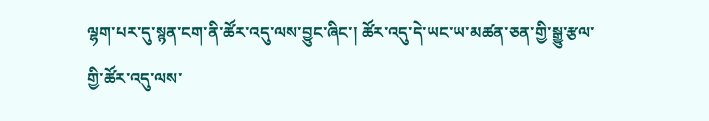ལྷག་པར་དུ་སྙན་ངག་ནི་ཚོར་འདུ་ལས་བྱུང་ཞིང་། ཚོར་འདུ་དེ་ཡང་ཡ་མཚན་ཅན་གྱི་སྒྱུ་རྩལ་གྱི་ཚོར་འདུ་ལས་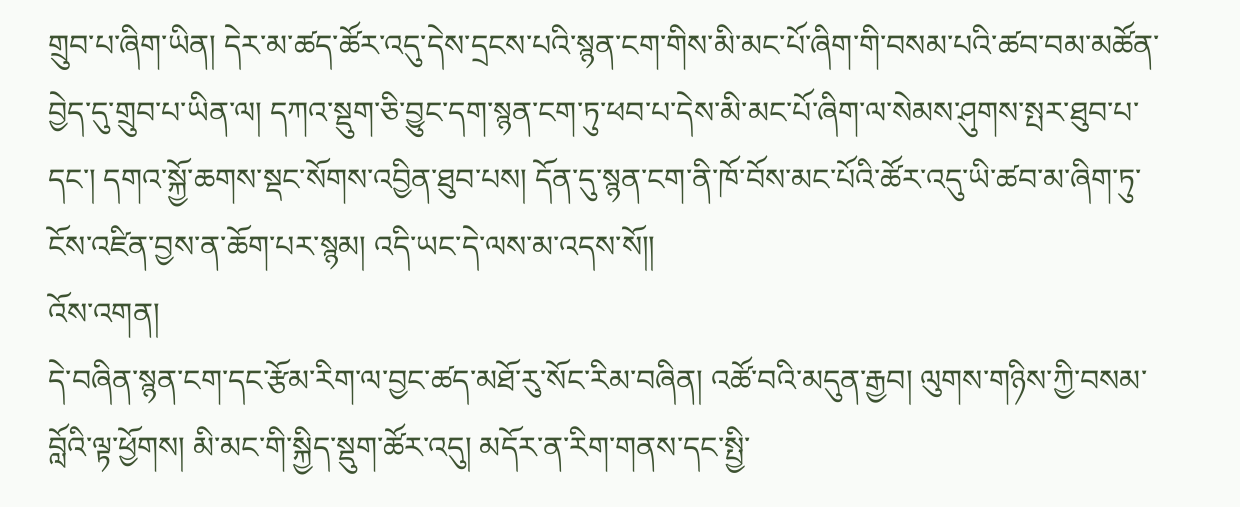གྲུབ་པ་ཞིག་ཡིན། དེར་མ་ཚད་ཚོར་འདུ་དེས་དྲངས་པའི་སྙན་ངག་གིས་མི་མང་པོ་ཞིག་གི་བསམ་པའི་ཚབ་བམ་མཚོན་བྱེད་དུ་གྲུབ་པ་ཡིན་ལ། དཀའ་སྡུག་ཅི་བྱུང་དག་སྙན་ངག་ཏུ་ཕབ་པ་དེས་མི་མང་པོ་ཞིག་ལ་སེམས་ཤུགས་སྤར་ཐུབ་པ་དང་། དགའ་སྐྱོ་ཆགས་སྡང་སོགས་འབྱིན་ཐུབ་པས། དོན་དུ་སྙན་ངག་ནི་ཁོ་བོས་མང་པོའི་ཚོར་འདུ་ཡི་ཚབ་མ་ཞིག་ཏུ་ངོས་འཛིན་བྱས་ན་ཆོག་པར་སྙམ། འདི་ཡང་དེ་ལས་མ་འདས་སོ།།
འོས་འགན།
དེ་བཞིན་སྙན་ངག་དང་རྩོམ་རིག་ལ་བྱང་ཚད་མཐོ་རུ་སོང་རིམ་བཞིན། འཚོ་བའི་མདུན་རྒྱབ། ལུགས་གཉིས་ཀྱི་བསམ་བློའི་ལྟ་ཕྱོགས། མི་མང་གི་སྐྱིད་སྡུག་ཚོར་འདུ། མདོར་ན་རིག་གནས་དང་སྤྱི་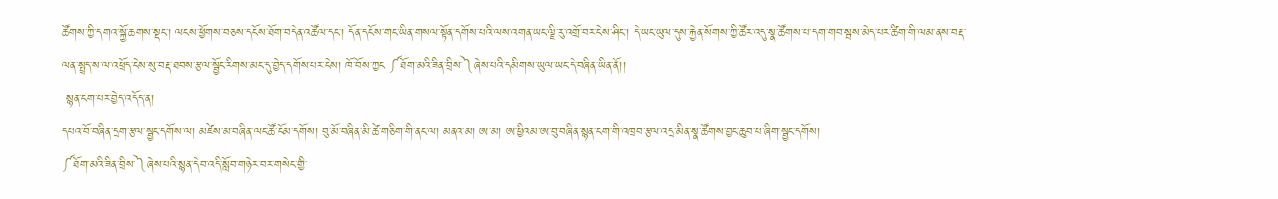ཚོགས་ཀྱི་དགའ་སྐྱོ་ཆགས་སྡང་། ལངས་ཕྱོགས་བཅས་དངོས་ཐོག་བདེན་འཚོལ་དང་། དོན་དངོས་གང་ཡིན་གསལ་སྟོན་དགོས་པའི་ལས་འགན་ཡང་ལྗི་རུ་འགྲོ་བར་ངེས་ཤིང་། དེ་ཡང་ཡུལ་དུས་རྐྱེན་སོགས་ཀྱི་ཚོར་འདུ་སྣ་ཚོགས་པ་དག་གབ་སྦས་མེད་པར་ཚིག་གི་ལམ་ནས་བརྡ་ལན་སྤྲད་ས་ལ་འཕྲོད་ངེས་སུ་བརྡ་ཐབས་རྩལ་སྦྱོང་རིགས་མང་དུ་བྱེད་དགོས་པར་ངེས། ཁོ་བོས་ཀྱང ༼ཐོག་མའི་ཟིན་བྲིས་༽ཞེས་པའི་དམིགས་ཡུལ་ཡང་དེ་བཞིན་ཡིན་ནོ།།
 སྙན་ངག་པར་བྱེད་འདོད་ན།
དཔའ་བོ་བཞིན་དྲག་རྩལ་སྦྱང་དགོས་ལ། མཛེས་མ་བཞིན་ལང་ཚོ་ངོམ་དགོས། བུ་མོ་བཞིན་མི་ཚེ་གཅིག་གི་ནང་ལ། མནའ་མ། ཨ་མ། ཨ་ཕྱིའམ་ཨ་བུ་བཞིན་སྙན་ངག་གི་འཁྲབ་རྩལ་འདྲ་མིན་སྣ་ཚོགས་བྱང་ཆུབ་པ་ཞིག་སྦྱང་དགོས།
༼ཐོག་མའི་ཟིན་བྲིས་༽ཞེས་པའི་སྙན་དེབ་འདི་སློབ་གཉེར་བར་གསེང་གྱི་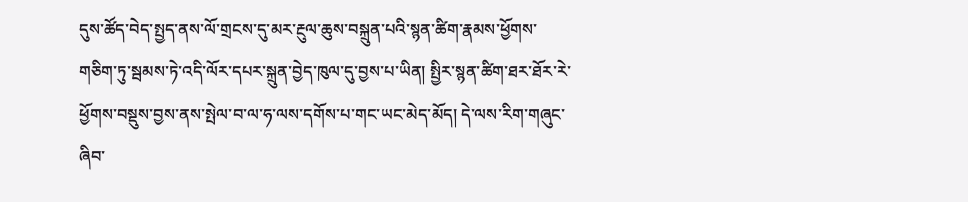དུས་ཚོད་བེད་སྤྱད་ནས་ལོ་གྲངས་དུ་མར་རྔུལ་ཆུས་བསྐྲུན་པའི་སྙན་ཚིག་རྣམས་ཕྱོགས་གཅིག་ཏུ་སྦམས་ཏེ་འདི་ལོར་དཔར་སྐྲུན་བྱེད་ཁུལ་དུ་བྱས་པ་ཡིན། སྤྱིར་སྙན་ཚིག་ཐར་ཐོར་རེ་ཕྱོགས་བསྡུས་བྱས་ནས་སྤེལ་བ་ལ་ཧ་ལས་དགོས་པ་གང་ཡང་མེད་མོད། དེ་ལས་རིག་གཞུང་ཞིབ་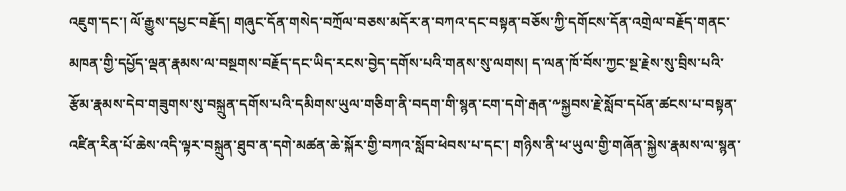འཇུག་དང་། ལོ་རྒྱུས་དཔྱང་བརྗོད། གཞུང་དོན་གསེད་བཀྲོལ་བཅས་མདོར་ན་བཀའ་དང་བསྟན་བཅོས་ཀྱི་དགོངས་དོན་འགྲེལ་བརྗོད་གནང་མཁན་གྱི་དཔྱོད་ལྡན་རྣམས་ལ་བསྔགས་བརྗོད་དང་ཡིད་རངས་བྱེད་དགོས་པའི་གནས་སུ་ལགས། ད་ལན་ཁོ་བོས་ཀྱང་སྔ་རྗེས་སུ་བྲིས་པའི་རྩོམ་རྣམས་དེབ་གཟུགས་སུ་བསྐྲུན་དགོས་པའི་དམིགས་ཡུལ་གཅིག་ནི་བདག་གི་སྙན་ངག་དགེ་རྒན་༸སྐྱབས་རྗེ་སློབ་དཔོན་ཚངས་པ་བསྟན་འཛིན་རིན་པོ་ཆེས་འདི་ལྟར་བསྐྲུན་ཐུབ་ན་དགེ་མཚན་ཆེ་སྐོར་གྱི་བཀའ་སློབ་ཕེབས་པ་དང་། གཉིས་ནི་ཕ་ཡུལ་གྱི་གཞོན་སྐྱེས་རྣམས་ལ་སྙན་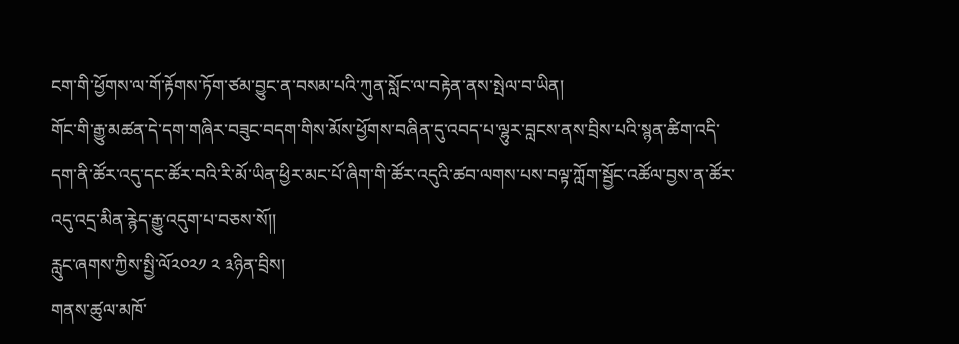ངག་གི་ཕྱོགས་ལ་གོ་རྟོགས་ཏོག་ཙམ་བྱུང་ན་བསམ་པའི་ཀུན་སློང་ལ་བརྟེན་ནས་སྤེལ་བ་ཡིན།
གོང་གི་རྒྱུ་མཚན་དེ་དག་གཞིར་བཟུང་བདག་གིས་མོས་ཕྱོགས་བཞིན་དུ་འབད་པ་ལྷུར་བླངས་ནས་བྲིས་པའི་སྙན་ཚིག་འདི་དག་ནི་ཚོར་འདུ་དང་ཚོར་བའི་རི་མོ་ཡིན་ཕྱིར་མང་པོ་ཞིག་གི་ཚོར་འདུའི་ཚབ་ལགས་པས་བལྟ་ཀློག་སྦྱོང་འཚོལ་བྱས་ན་ཚོར་འདུ་འདྲ་མིན་རྙེད་རྒྱུ་འདུག་པ་བཅས་སོ།།
རླུང་ཞགས་ཀྱིས་སྤྱི་ལོ༢༠༢༡ ༢ ༣ཉིན་བྲིས།
གནས་ཚུལ་མཁོ་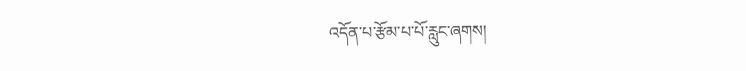འདོན་པ་རྩོམ་པ་པོ་རླུང་ཞགས།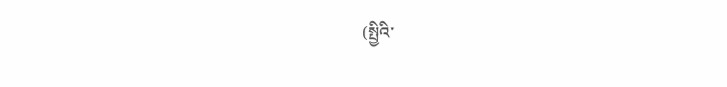(སྤྱིའི་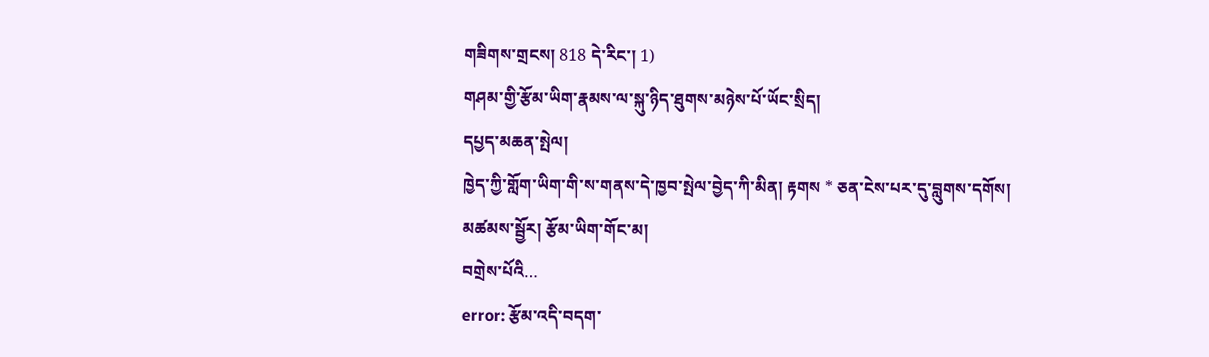གཟིགས་གྲངས། 818 དེ་རིང་། 1)
གཤམ་གྱི་རྩོམ་ཡིག་རྣམས་ལ་སྐུ་ཉིད་ཐུགས་མཉེས་པོ་ཡོང་སྲིད།
དཔྱད་མཆན་སྤེལ།
ཁྱེད་ཀྱི་གློག་ཡིག་གི་ས་གནས་དེ་ཁྱབ་སྤེལ་བྱེད་ཀི་མིན། རྟགས * ཅན་ངེས་པར་དུ་བླུགས་དགོས།
མཚམས་སྦྱོར། རྩོམ་ཡིག་གོང་མ།
བགྲེས་པོའི…
error: རྩོམ་འདི་བདག་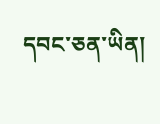དབང་ཅན་ཡིན།